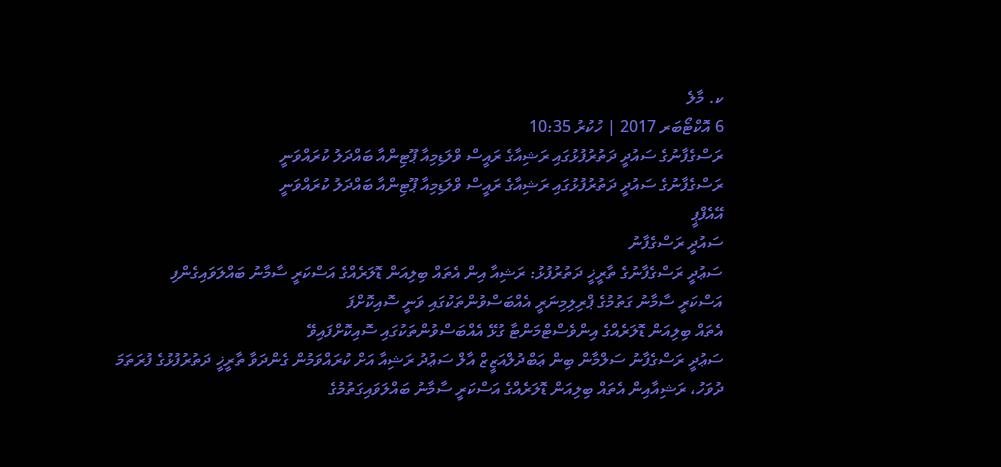ކ. މާލެ
6 އޮކްޓޯބަރ 2017 | ހުކުރު 10:35
ރަސްގެފާނުގެ ސައުދީ ދަތުރުފުޅުގައި ރަޝިއާގެ ރައީސް ވްލަޑިމިއާ ޕޫޓިންއާ ބައްދަލު ކުރައްވަނީ
ރަސްގެފާނުގެ ސައުދީ ދަތުރުފުޅުގައި ރަޝިއާގެ ރައީސް ވްލަޑިމިއާ ޕޫޓިންއާ ބައްދަލު ކުރައްވަނީ
އޭއެފްޕީ
ސައުދީ ރަސްގެފާނު
ސަޢުދީ ރަސްގެފާނުގެ ތާރީޚީ ދަތުރުފުޅު: ރަޝިއާ އިން އެތައް ބިލިއަން ޑޮލަރެއްގެ އަސްކަރީ ސާމާނު ބައްލަވައިގެންފި
އަސްކަރީ ސާމާނު ގަތުމުގެ ޕްރިލިމިނަރީ އެއްބަސްވުންތަކުގައި ވަނީ ސޮއިކޮށްފަ
އެތައް ބިލިއަން ޑޮލަރެއްގެ އިންވެސްޓްމަންޓާ ގުޅޭ އެއްބަސްވުންތަކުގައި ސޮއިކޮށްފައިވޭ
ސަޢުދީ ރަސްގެފާނު ސަލްމާން ބިން ޢަބްދުލްއަޒީޒް އާލް ސަޢުދު ރަޝިއާ އަށް ކުރައްވަމުން ގެންދަވާ ތާރީޚީ ދަތުރުފުޅުގެ ފުރަތަމަ ދުވަހު، ރަޝިއާއިން އެތައް ބިލިއަން ޑޮލަރެއްގެ އަސްކަރީ ސާމާނު ބައްލަވައިގަތުމުގެ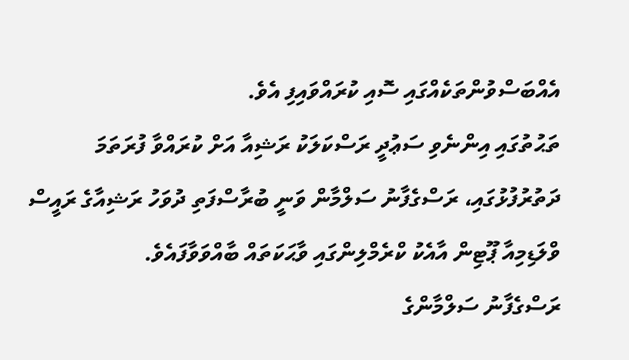އެއްބަސްވުންތަކެއްގައި ސޮއި ކުރައްވައިފި އެވެ.
ތަޙުތުގައި އިންނެވި ސަޢުދީ ރަސްކަލަކު ރަޝިއާ އަށް ކުރައްވާ ފުރަތަމަ ދަތުރުފުޅުގައި، ރަސްގެފާނު ސަލްމާން ވަނީ ބުރާސްފަތި ދުވަހު ރަޝިއާގެ ރައީސް ވްލަޑިމިއާ ޕޫޓިން އާއެކު ކްރެމްލިންގައި ވާޙަކަތައް ބާއްވަވާފައެވެ.
ރަސްގެފާނު ސަލްމާންގެ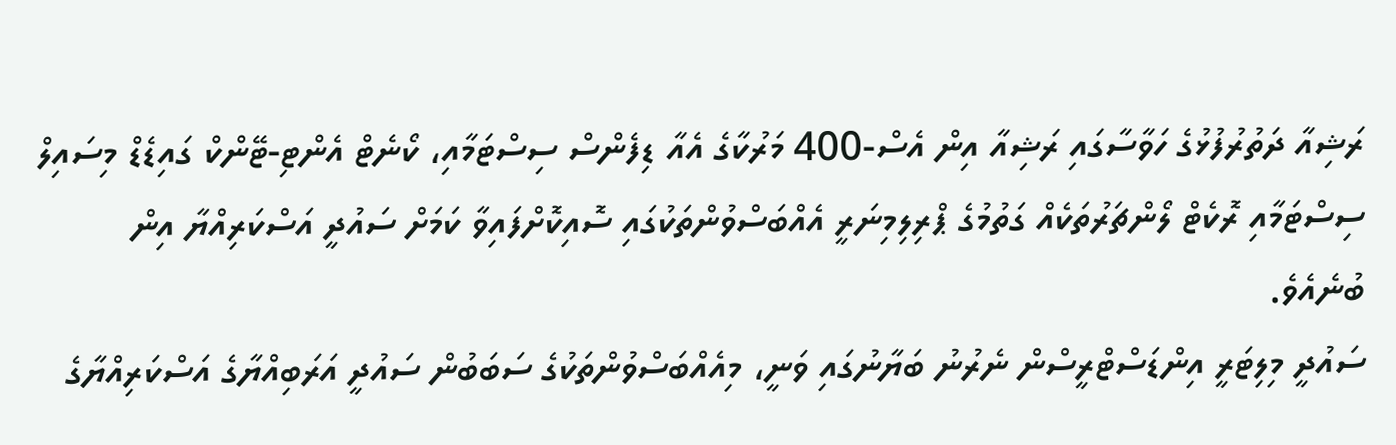ރަޝިއާ ދަތުރުފުޅުގެ ހަވާސާގައި ރަޝިއާ އިން އެސް-400 މަރުކާގެ އެއާ ޑިފެންސް ސިސްޓަމާއި، ކޯނެޓް އެންޓި-ޓޭންކް ގައިޑެޑް މިސައިލް ސިސްޓަމާއި ރޮކެޓް ލޯންޗަރުތަކެއް ގަތުމުގެ ޕްރިލިމިނަރީ އެއްބަސްވުންތަކުގައި ސޮއިކޮށްފައިވާ ކަމަށް ސައުދީ އަސްކަރިއްޔާ އިން ބުނެއެވެ.
ސައުދީ މިލިޓަރީ އިންޑަސްޓްރީސްން ނެރުނު ބަޔާނުގައި ވަނީ، މިއެއްބަސްވުންތަކުގެ ސަބަބުން ސައުދީ އަރަބިއްޔާގެ އަސްކަރިއްޔާގެ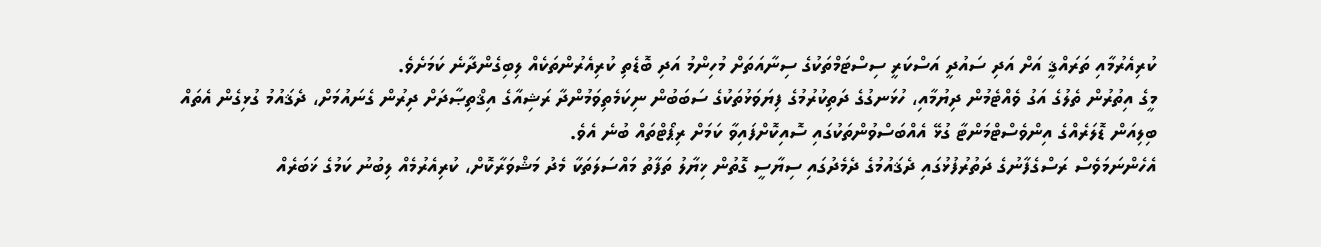ކުރިއެރުމާއި ތަރައްޤީ އަށް އަދި ސައުދީ އަސްކަރީ ސިސްޓަމްތަކުގެ ސިނާއަތަށް މުހިންމު އަދި ބޮޑެތި ކުރިއެރުންތަކެއް ލިބިގެންދާނެ ކަމަށެވެ.
މީގެ އިތުރުން ތެލުގެ އަގު ވެއްޓެމުން ދިޔުމާއި، ހުޅަނގުގެ ދަތިކުރުމުގެ ފިޔަވަޅުތަކުގެ ސަބަބުން ނިކަމެތިވަމުންދާ ރަޝިއާގެ އިޤްތިޞާދަށް ދިރުން ގެނައުމަށް، ދެޤައުމު ގުޅިގެން އެތައް ބިލިއަން ޑޮލަރެއްގެ އިންވެސްޓްމަންޓާ ގުޅޭ އެއްބަސްވުންތަކުގައި ސޮއިކޮށްފައިވާ ކަމަށް ރިޕޯޓްތައް ބުނެ އެވެ.
އެހެންނަމަވެސް ރަސްގެފާނުގެ ދަތުރުފުޅުގައި ދެޤައުމުގެ ދެމެދުގައި ސިޔާސީ ގޮތުން ޚިޔާލު ތަފާތު މައްސަލަތަކާ މެދު މަޝްވަރާކޮށް، ކުރިއެރުމެއް ލިބުނު ކަމުގެ ޚަބަރެއް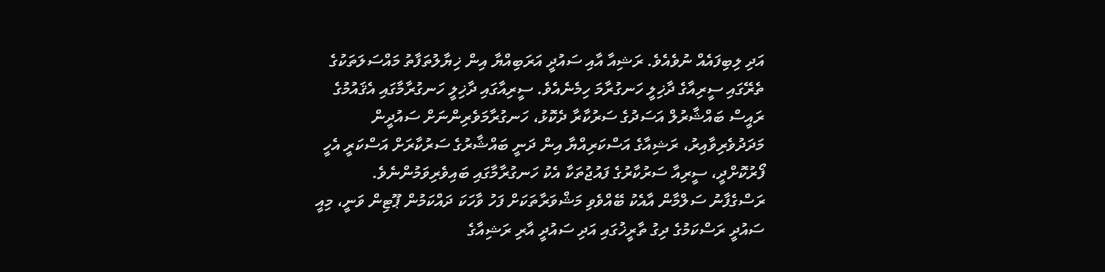އަދި ލިބިފައެއް ނުވެއެވެ. ރަޝިއާ އާއި ސައުދީ އަރަބިއްޔާ އިން ޚިޔާލުތަފާތު މައްސަލަތަކުގެ ތެރޭގައި ސީރިއާގެ ދާޚިލީ ހަނގުރާމަ ހިމެނެއެވެ. ސީރިއާގައި ދާޚިލީ ހަނގުރާމާގައި އެޤައުމުގެ ރައީސް ބައްޝާރުލް އަސަދުގެ ސަރުކާރާ ދެކޮޅު، ހަނގުރާމަވެރިންނަށް ސައުދީން މަދަދުވެރިވާއިރު، ރަޝިއާގެ އަސްކަރިއްޔާ އިން ދަނީ ބައްޝާރުގެ ސަރުކާރަށް އަސްކަރީ އެހީ ފޯރުކޮށްދީ، ސީރިއާ ސަރުކާރުގެ ފައުޖުތަކާ އެކު ހަނގުރާމާގައި ބައިވެރިވަމުންނެވެ.
ރަސްގެފާނު ސަލްމާން އާއެކު ބޭއްވެވި މަޝްވަރާތަކަށް ފަހު ވާހަކަ ދައްކަމުން ޕޫޓިން ވަނީ، މިއީ ސައުދީ ރަސްކަމުގެ ދިގު ތާރީޚުގައި އަދި ސައުދީ އާރި ރަޝިއާގެ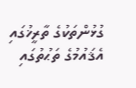ގުޅުންތަކުގެ ތާރީޚުގައި އެޤައުމުގެ ތަޙުތުގައި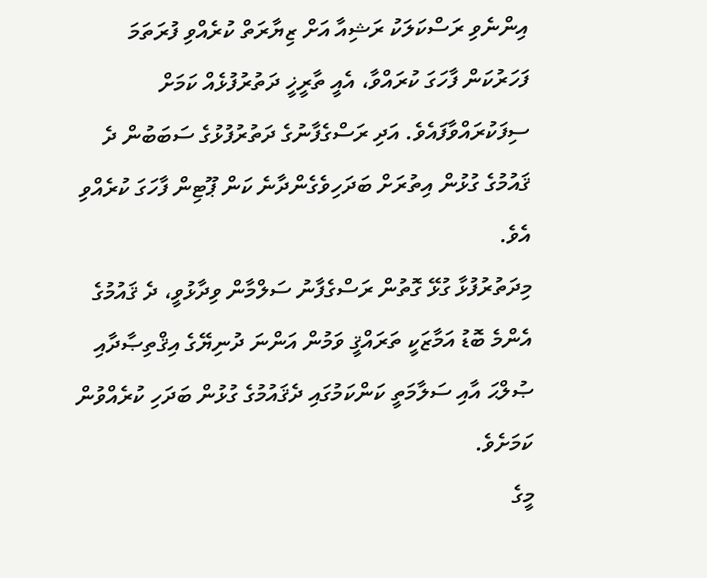އިންނެވި ރަސްކަލަކު ރަޝިއާ އަށް ޒިޔާރަތް ކުރެއްވި ފުރަތަމަ ފަހަރުކަން ފާހަގަ ކުރައްވާ، އެއީ ތާރީޚީ ދަތުރުފުޅެއް ކަމަށް ސިފަކުރައްވާފައެވެ. އަދި ރަސްގެފާނުގެ ދަތުރުފުޅުގެ ސަބަބުން ދެ ޤައުމުގެ ގުޅުން އިތުރަށް ބަދަހިވެގެންދާނެ ކަން ޕޫޓިން ފާހަގަ ކުރެއްވި އެވެ.
މިދަތުރުފުޅާ ގުޅޭ ގޮތުން ރަސްގެފާނު ސަލްމާން ވިދާޅުވީ، ދެ ޤައުމުގެ އެންމެ ބޮޑު އަމާޒަކީ ތަރައްޤީ ވަމުން އަންނަ ދުނިޔޭގެ އިޤްތިޞާދާއި ޞުލްޙަ އާއި ސަލާމަތީ ކަންކަމުގައި ދެޤައުމުގެ ގުޅުން ބަދަހި ކުރެއްވުން ކަމަށެވެ.
މީގެ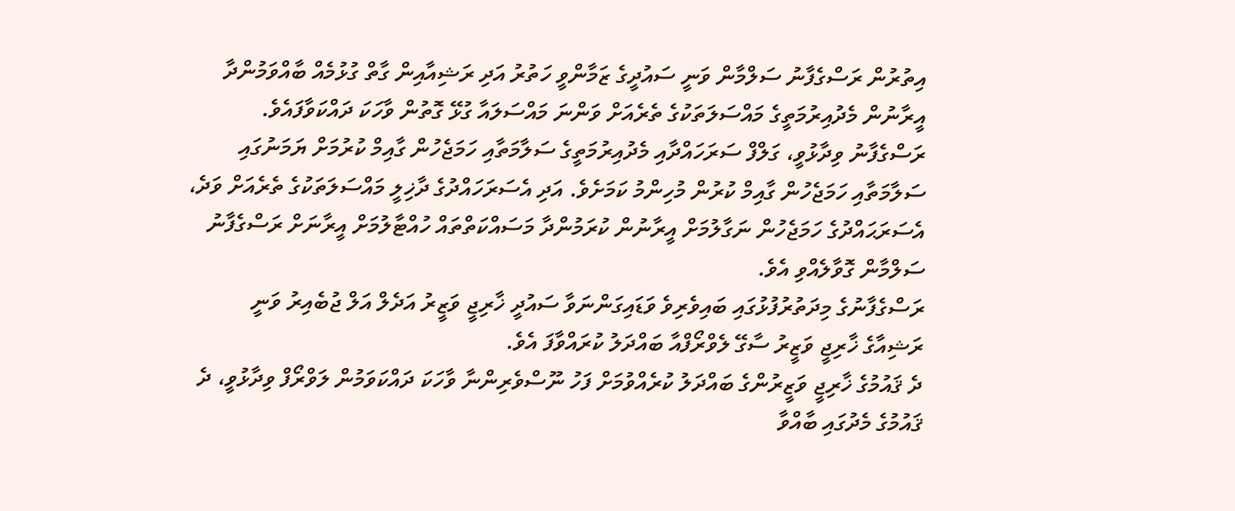އިތުރުން ރަސްގެފާނު ސަލްމާން ވަނީ ސައުދީގެ ޒަމާންވީ ހަތުރު އަދި ރަޝިއާއިން ގާތް ގުޅުމެއް ބާއްވަމުންދާ އީރާނުން މެދުއިރުމަތީގެ މައްސަލަތަކުގެ ތެރެއަށް ވަންނަ މައްސަލައާ ގުޅޭ ގޮތުން ވާހަކަ ދައްކަވާފައެވެ.
ރަސްގެފާނު ވިދާޅުވީ، ގަލްފް ސަރަހައްދާއި މެދުއިރުމަތީގެ ސަލާމަތާއި ހަމަޖެހުން ގާއިމް ކުރުމަށް ޔަމަނުގައި ސަލާމަތާއި ހަމަޖެހުން ގާއިމް ކުރުން މުހިންމު ކަމަށެވެ. އަދި އެސަރަހައްދުގެ ދާޚިލީ މައްސަލަތަކުގެ ތެރެއަށް ވަދެ، އެސަރަޙައްދުގެ ހަމަޖެހުން ނަގާލުމަށް އީރާނުން ކުރަމުންދާ މަސައްކަތްތައް ހުއްޓާލުމަށް އީރާނަށް ރަސްގެފާނު ސަލްމާން ގޮވާލެއްވި އެވެ.
ރަސްގެފާނުގެ މިދަތުރުފުޅުގައި ބައިވެރިވެ ވަޑައިގަންނަވާ ސައުދީ ޚާރިޖީ ވަޒީރު އަދެލް އަލް ޖުބެއިރު ވަނީ ރަޝިއާގެ ޚާރިޖީ ވަޒީރު ސާގޭ ލެވްރޯފްއާ ބައްދަލު ކުރައްވާފަ އެވެ.
ދެ ޤައުމުގެ ޚާރިޖީ ވަޒީރުންގެ ބައްދަލު ކުރެއްވުމަށް ފަހު ނޫސްވެރިންނާ ވާހަކަ ދައްކަވަމުން ލަވްރޯފް ވިދާޅުވީ، ދެ ޤައުމުގެ މެދުގައި ބާއްވާ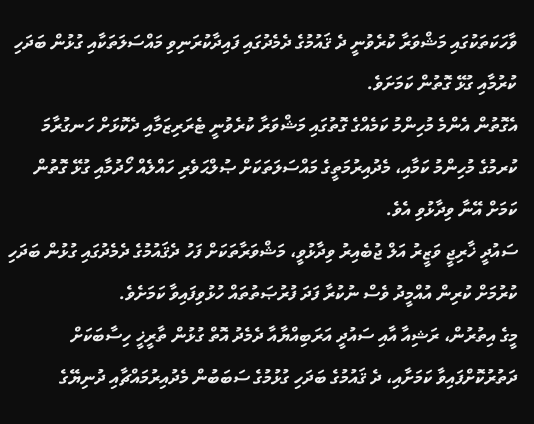ވާހަކަތަކުގައި މަޝްވަރާ ކުރެވުނީ ދެ ޤައުމުގެ ދެމެދުގައި ފައިދާކުރަނިވި މައްސަލަތަކާއި ގުޅުން ބަދަހި ކުރުމާއި ގުޅޭ ގޮތުން ކަމަށަވެ.
އެގޮތުން އެންމެ މުހިންމު ކަމެއްގެ ގޮތުގައި މަޝްވަރާ ކުރެވުނީ ޓެރަރިޒަމާއި ދެކޮޅަށް ހަނގުރާމަ ކުރމުގެ މުހިންމު ކަމާއި، މެދުއިރުމަތީގެ މައްސަލަތަކަށް ޞުލްޙަވެރި ހައްލެއް ހޯދުމާއި ގުޅޭ ގޮތުން ކަމަށް އޭނާ ވިދާޅުވި އެވެ.
ސައުދީ ޚާރިޖީ ވަޒީރު އަލް ޖުބެއިރު ވިދާޅުވީ، މަޝްވަރާތަކަށް ފަހު ދެޤައުމުގެ ދެމެދުގައި ގުޅުން ބަދަހި ކުރުމަށް ކުރިން އުއްމީދު ވެސް ނުކުރާ ފަދަ ފުރުޞަތުތައް ހުޅުވިފައިވާ ކަމަށެވެ.
މީގެ އިތުރުން، ރަޝިއާ އާއި ސައުދީ އަރަބިއްޔާއާ ދެމެދު އޮތް ގުޅުން ތާރީޚީ ހިސާބަކަށް ދަތުރުކޮށްފައިވާ ކަމަށާއި، ދެ ޤައުމުގެ ބަދަހި ގުޅުމުގެ ސަބަބުން މެދުއިރުމައްޗާއި ދުނިޔޭގެ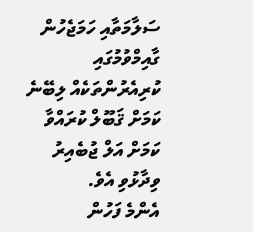ސަލާމަތާއި ހަމަޖެހުން ގާއިމްވުމުގައި ކުރިއެރުންތަކެއް ލިބޭނެ ކަމަށް ޤަބޫލް ކުރައްވާ ކަމަށް އަލް ޖުބެއިރު ވިދާޅުވި އެވެ.
އެންމެ ފަހުން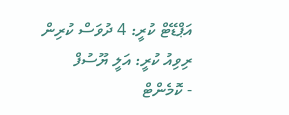އަޕްޑޭޓް ކުރީ: 4 ދުވަސް ކުރިން
ރިވިއު ކުރީ: އަލީ ޔޫސުފް
- ކޮމެންޓް